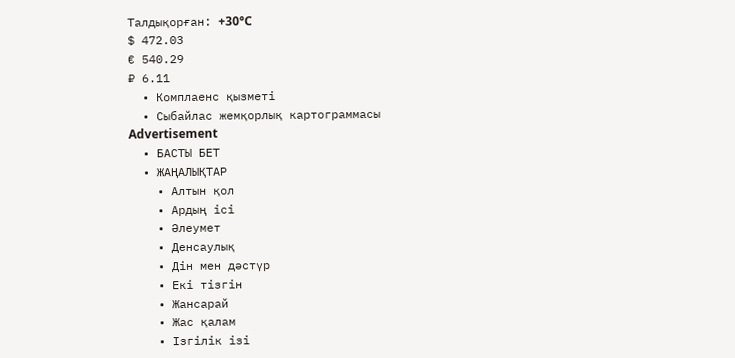Талдықорған: +30°C
$ 472.03
€ 540.29
₽ 6.11
  • Комплаенс қызметі
  • Сыбайлас жемқорлық картограммасы
Advertisement
  • БАСТЫ БЕТ
  • ЖАҢАЛЫҚТАР
    • Алтын қол
    • Ардың ісі
    • Әлеумет
    • Денсаулық
    • Дін мен дәстүр
    • Екі тізгін
    • Жансарай
    • Жас қалам
    • Ізгілік ізі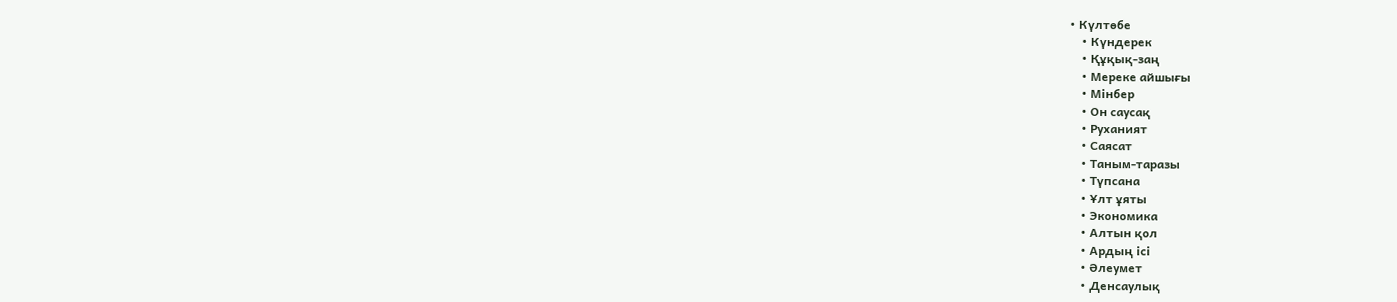• Күлтөбе
    • Күндерек
    • Құқық-заң
    • Мереке айшығы
    • Мінбер
    • Он саусақ
    • Руханият
    • Саясат
    • Таным-таразы
    • Түпсана
    • Ұлт ұяты
    • Экономика
    • Алтын қол
    • Ардың ісі
    • Әлеумет
    • Денсаулық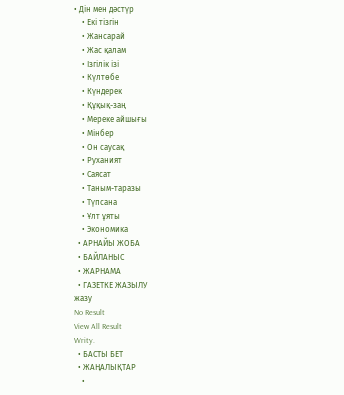• Дін мен дәстүр
    • Екі тізгін
    • Жансарай
    • Жас қалам
    • Ізгілік ізі
    • Күлтөбе
    • Күндерек
    • Құқық-заң
    • Мереке айшығы
    • Мінбер
    • Он саусақ
    • Руханият
    • Саясат
    • Таным-таразы
    • Түпсана
    • Ұлт ұяты
    • Экономика
  • АРНАЙЫ ЖОБА
  • БАЙЛАНЫС
  • ЖАРНАМА
  • ГАЗЕТКЕ ЖАЗЫЛУ
жазу
No Result
View All Result
Writy.
  • БАСТЫ БЕТ
  • ЖАҢАЛЫҚТАР
    •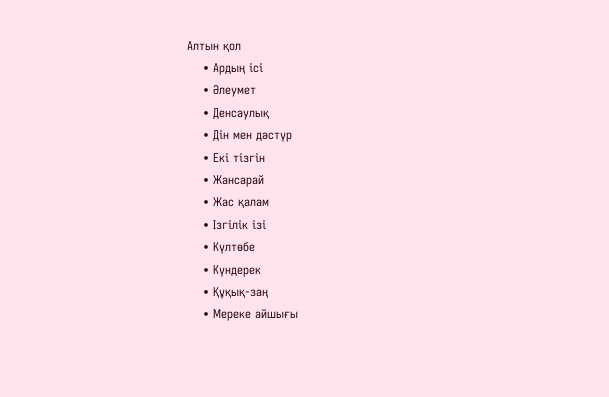Алтын қол
    • Ардың ісі
    • Әлеумет
    • Денсаулық
    • Дін мен дәстүр
    • Екі тізгін
    • Жансарай
    • Жас қалам
    • Ізгілік ізі
    • Күлтөбе
    • Күндерек
    • Құқық-заң
    • Мереке айшығы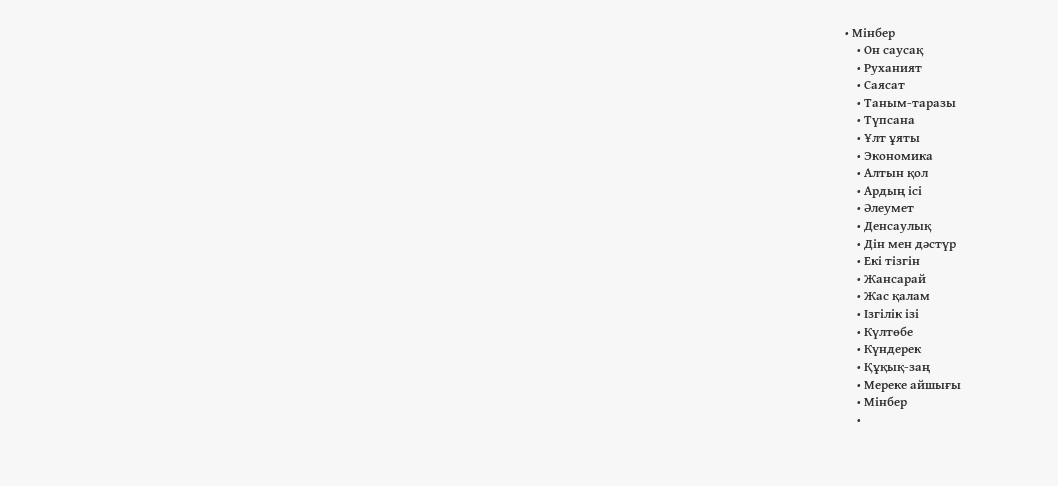• Мінбер
    • Он саусақ
    • Руханият
    • Саясат
    • Таным-таразы
    • Түпсана
    • Ұлт ұяты
    • Экономика
    • Алтын қол
    • Ардың ісі
    • Әлеумет
    • Денсаулық
    • Дін мен дәстүр
    • Екі тізгін
    • Жансарай
    • Жас қалам
    • Ізгілік ізі
    • Күлтөбе
    • Күндерек
    • Құқық-заң
    • Мереке айшығы
    • Мінбер
    •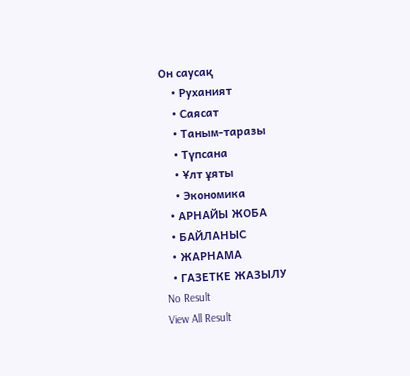Он саусақ
    • Руханият
    • Саясат
    • Таным-таразы
    • Түпсана
    • Ұлт ұяты
    • Экономика
  • АРНАЙЫ ЖОБА
  • БАЙЛАНЫС
  • ЖАРНАМА
  • ГАЗЕТКЕ ЖАЗЫЛУ
No Result
View All Result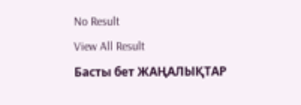No Result
View All Result
Басты бет ЖАҢАЛЫҚТАР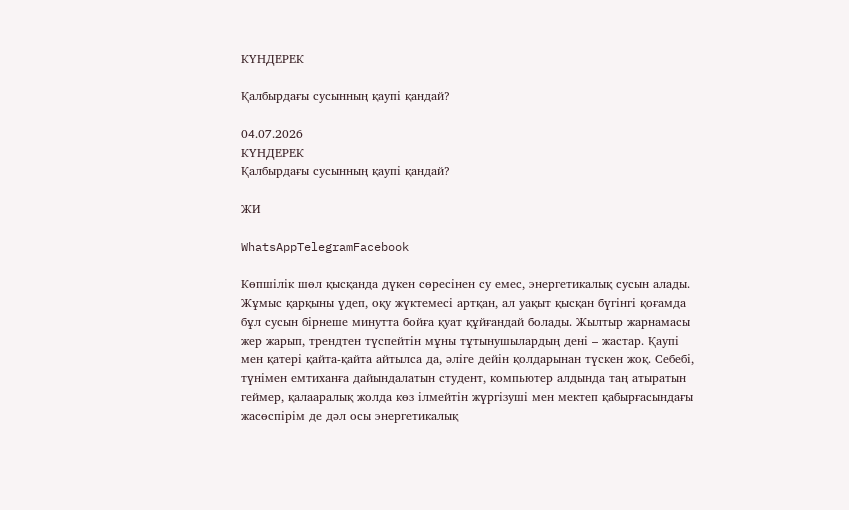КҮНДЕРЕК

Қалбырдағы сусынның қаупі қандай?

04.07.2026
КҮНДЕРЕК
Қалбырдағы сусынның қаупі қандай?

ЖИ

WhatsAppTelegramFacebook

Көпшілік шөл қысқанда дүкен сөресінен су емес, энергетикалық сусын алады. Жұмыс қарқыны үдеп, оқу жүктемесі артқан, ал уақыт қысқан бүгінгі қоғамда бұл сусын бірнеше минутта бойға қуат құйғандай болады. Жылтыр жарнамасы жер жарып, трендтен түспейтін мұны тұтынушылардың дені – жастар. Қаупі мен қатері қайта-қайта айтылса да, әліге дейін қолдарынан түскен жоқ. Себебі, түнімен емтиханға дайындалатын студент, компьютер алдында таң атыратын геймер, қалааралық жолда көз ілмейтін жүргізуші мен мектеп қабырғасындағы жасөспірім де дәл осы энергетикалық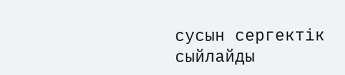сусын сергектік сыйлайды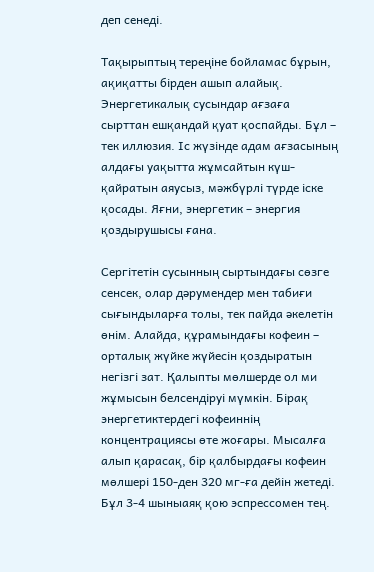деп сенеді.

Тақырыптың тереңіне бойламас бұрын, ақиқатты бірден ашып алайық. Энергетикалық сусындар ағзаға сырттан ешқандай қуат қоспайды. Бұл – тек иллюзия. Іс жүзінде адам ағзасының алдағы уақытта жұмсайтын күш-қайратын аяусыз, мәжбүрлі түрде іске қосады. Яғни, энергетик – энергия қоздырушысы ғана.

Сергітетін сусынның сыртындағы сөзге сенсек, олар дәрумендер мен табиғи сығындыларға толы, тек пайда әкелетін өнім. Алайда, құрамындағы кофеин – орталық жүйке жүйесін қоздыратын негізгі зат. Қалыпты мөлшерде ол ми жұмысын белсендіруі мүмкін. Бірақ энергетиктердегі кофеиннің концентрациясы өте жоғары. Мысалға алып қарасақ, бір қалбырдағы кофеин мөлшері 150-ден 320 мг-ға дейін жетеді. Бұл 3-4 шыныаяқ қою эспрессомен тең.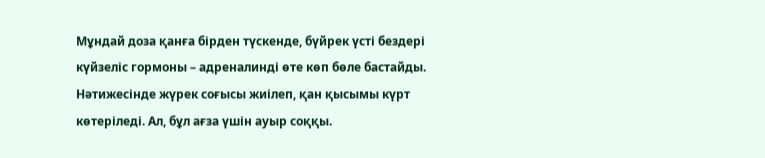Мұндай доза қанға бірден түскенде, бүйрек үсті бездері күйзеліс гормоны – адреналинді өте көп бөле бастайды. Нәтижесінде жүрек соғысы жиілеп, қан қысымы күрт көтеріледі. Ал, бұл ағза үшін ауыр соққы.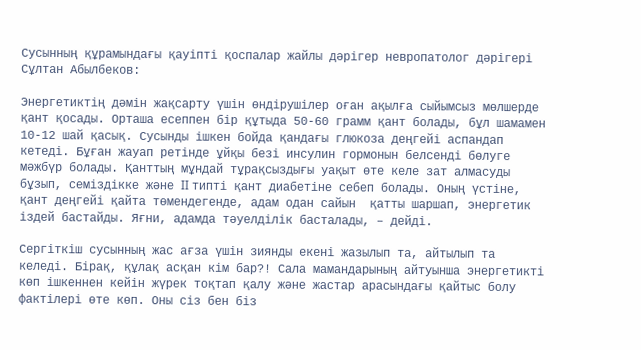Сусынның құрамындағы қауіпті қоспалар жайлы дәрігер невропатолог дәрігері Сұлтан Абылбеков:

Энергетиктің дәмін жақсарту үшін өндірушілер оған ақылға сыйымсыз мөлшерде қант қосады. Орташа есеппен бір құтыда 50-60 грамм қант болады, бұл шамамен 10-12 шай қасық. Сусынды ішкен бойда қандағы глюкоза деңгейі аспандап кетеді. Бұған жауап ретінде ұйқы безі инсулин гормонын белсенді бөлуге мәжбүр болады. Қанттың мұндай тұрақсыздығы уақыт өте келе зат алмасуды бұзып, семіздікке және II типті қант диабетіне себеп болады. Оның үстіне, қант деңгейі қайта төмендегенде, адам одан сайын  қатты шаршап, энергетик іздей бастайды. Яғни, адамда тәуелділік басталады, – дейді.

Сергіткіш сусынның жас ағза үшін зиянды екені жазылып та, айтылып та келеді. Бірақ, құлақ асқан кім бар?! Сала мамандарының айтуынша энергетикті көп ішкеннен кейін жүрек тоқтап қалу және жастар арасындағы қайтыс болу фактілері өте көп. Оны сіз бен біз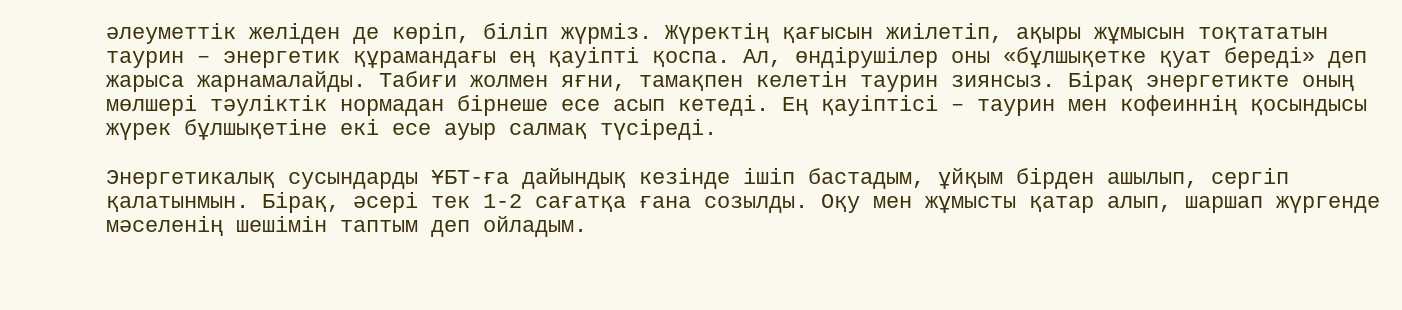әлеуметтік желіден де көріп, біліп жүрміз. Жүректің қағысын жиілетіп, ақыры жұмысын тоқтататын таурин – энергетик құрамандағы ең қауіпті қоспа. Ал, өндірушілер оны «бұлшықетке қуат береді» деп жарыса жарнамалайды. Табиғи жолмен яғни, тамақпен келетін таурин зиянсыз. Бірақ энергетикте оның мөлшері тәуліктік нормадан бірнеше есе асып кетеді. Ең қауіптісі – таурин мен кофеиннің қосындысы жүрек бұлшықетіне екі есе ауыр салмақ түсіреді.

Энергетикалық сусындарды ҰБТ-ға дайындық кезінде ішіп бастадым, ұйқым бірден ашылып, сергіп қалатынмын. Бірақ, әсері тек 1-2 сағатқа ғана созылды. Оқу мен жұмысты қатар алып, шаршап жүргенде мәселенің шешімін таптым деп ойладым.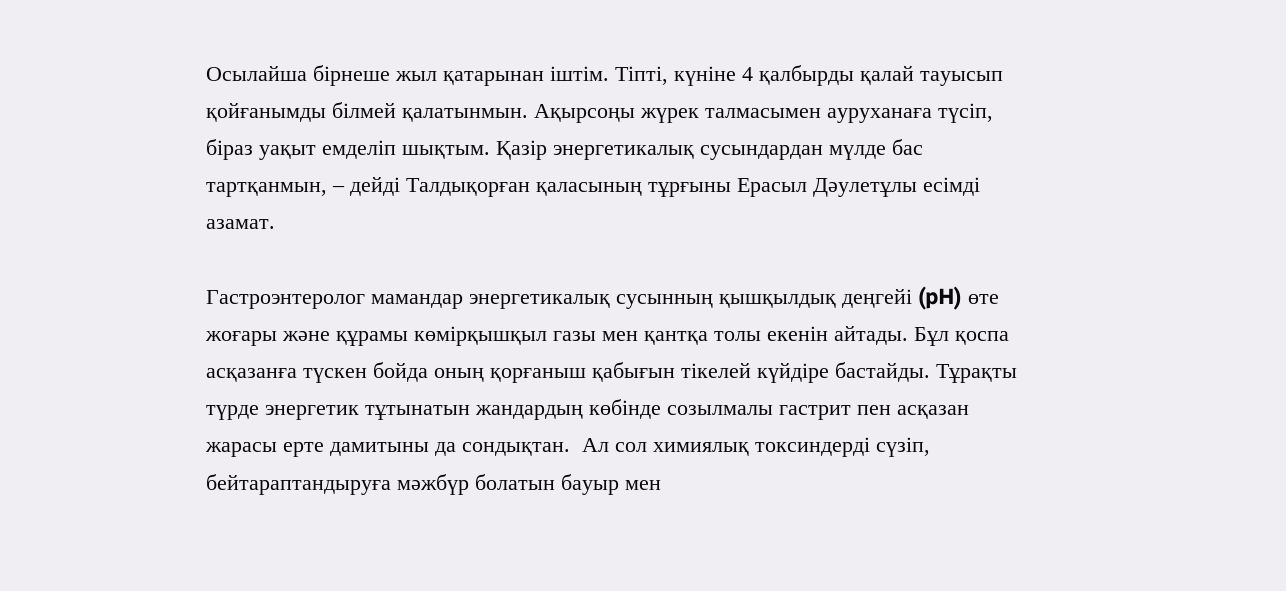Осылайша бірнеше жыл қатарынан іштім. Тіпті, күніне 4 қалбырды қалай тауысып қойғанымды білмей қалатынмын. Ақырсоңы жүрек талмасымен ауруханаға түсіп, біраз уақыт емделіп шықтым. Қазір энергетикалық сусындардан мүлде бас тартқанмын, – дейді Талдықорған қаласының тұрғыны Ерасыл Дәулетұлы есімді азамат.

Гастроэнтеролог мамандар энергетикалық сусынның қышқылдық деңгейі (pH) өте жоғары және құрамы көмірқышқыл газы мен қантқа толы екенін айтады. Бұл қоспа асқазанға түскен бойда оның қорғаныш қабығын тікелей күйдіре бастайды. Тұрақты түрде энергетик тұтынатын жандардың көбінде созылмалы гастрит пен асқазан жарасы ерте дамитыны да сондықтан.  Ал сол химиялық токсиндерді сүзіп, бейтараптандыруға мәжбүр болатын бауыр мен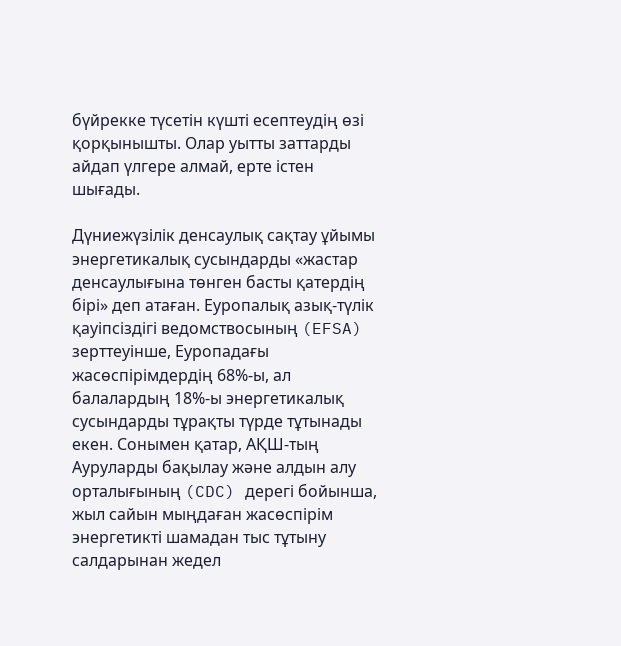бүйрекке түсетін күшті есептеудің өзі қорқынышты. Олар уытты заттарды айдап үлгере алмай, ерте істен шығады.

Дүниежүзілік денсаулық сақтау ұйымы энергетикалық сусындарды «жастар денсаулығына төнген басты қатердің бірі» деп атаған. Еуропалық азық-түлік қауіпсіздігі ведомствосының (EFSA) зерттеуінше, Еуропадағы жасөспірімдердің 68%-ы, ал балалардың 18%-ы энергетикалық сусындарды тұрақты түрде тұтынады екен. Сонымен қатар, АҚШ-тың Ауруларды бақылау және алдын алу орталығының (CDC) дерегі бойынша, жыл сайын мыңдаған жасөспірім энергетикті шамадан тыс тұтыну салдарынан жедел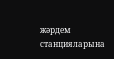жәрдем станцияларына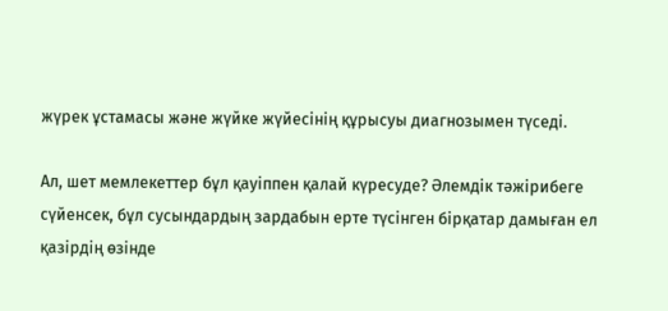жүрек ұстамасы және жүйке жүйесінің құрысуы диагнозымен түседі.

Ал, шет мемлекеттер бұл қауіппен қалай күресуде? Әлемдік тәжірибеге сүйенсек, бұл сусындардың зардабын ерте түсінген бірқатар дамыған ел қазірдің өзінде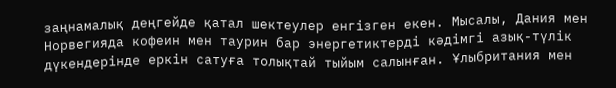заңнамалық деңгейде қатал шектеулер енгізген екен. Мысалы, Дания мен Норвегияда кофеин мен таурин бар энергетиктерді кәдімгі азық-түлік дүкендерінде еркін сатуға толықтай тыйым салынған. Ұлыбритания мен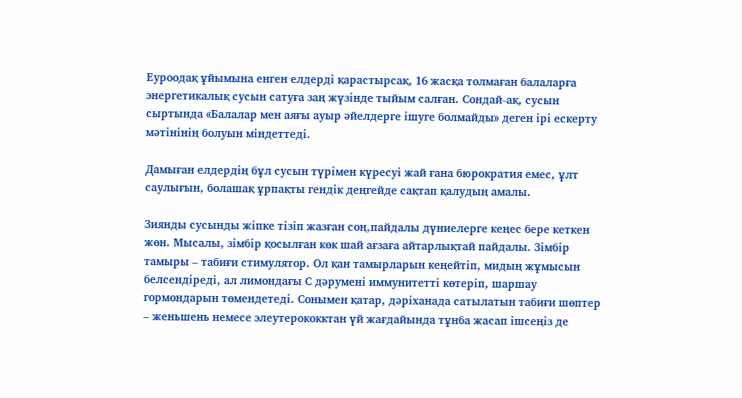Еуроодақ ұйымына енген елдерді қарастырсақ, 16 жасқа толмаған балаларға энергетикалық сусын сатуға заң жүзінде тыйым салған. Сондай-ақ, сусын сыртында «Балалар мен аяғы ауыр әйелдерге ішуге болмайды» деген ірі ескерту мәтінінің болуын міндеттеді.

Дамыған елдердің бұл сусын түрімен күресуі жай ғана бюрократия емес, ұлт саулығын, болашақ ұрпақты гендік деңгейде сақтап қалудың амалы.

Зиянды сусынды жіпке тізіп жазған соң,пайдалы дүниелерге кеңес бере кеткен жөн. Мысалы, зімбір қосылған көк шай ағзаға айтарлықтай пайдалы. Зімбір тамыры – табиғи стимулятор. Ол қан тамырларын кеңейтіп, мидың жұмысын белсендіреді, ал лимондағы С дәрумені иммунитетті көтеріп, шаршау гормондарын төмендетеді. Сонымен қатар, дәріханада сатылатын табиғи шөптер – женьшень немесе элеутерококктан үй жағдайында тұнба жасап ішсеңіз де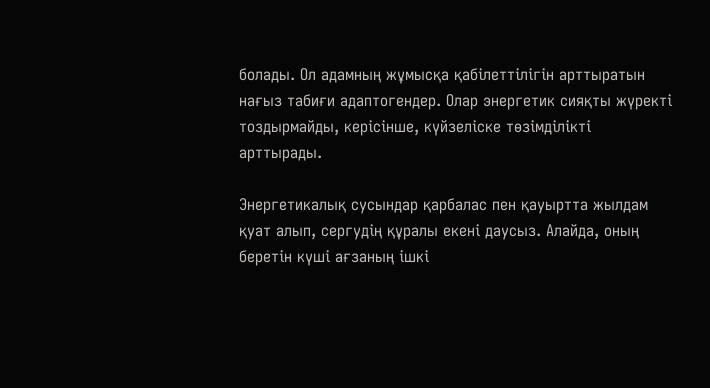болады. Ол адамның жұмысқа қабілеттілігін арттыратын нағыз табиғи адаптогендер. Олар энергетик сияқты жүректі тоздырмайды, керісінше, күйзеліске төзімділікті арттырады.

Энергетикалық сусындар қарбалас пен қауыртта жылдам қуат алып, сергудің құралы екені даусыз. Алайда, оның беретін күші ағзаның ішкі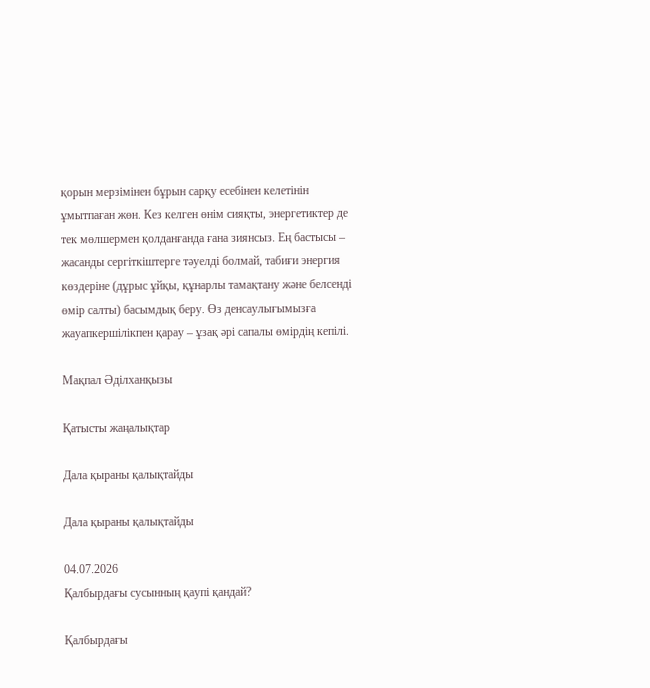қорын мерзімінен бұрын сарқу есебінен келетінін ұмытпаған жөн. Кез келген өнім сияқты, энергетиктер де тек мөлшермен қолданғанда ғана зиянсыз. Ең бастысы – жасанды сергіткіштерге тәуелді болмай, табиғи энергия көздеріне (дұрыс ұйқы, құнарлы тамақтану және белсенді өмір салты) басымдық беру. Өз денсаулығымызға жауапкершілікпен қарау – ұзақ әрі сапалы өмірдің кепілі.

Мақпал Әділханқызы

Қатысты жаңалықтар

Дала қыраны қалықтайды

Дала қыраны қалықтайды

04.07.2026
Қалбырдағы сусынның қаупі қандай?

Қалбырдағы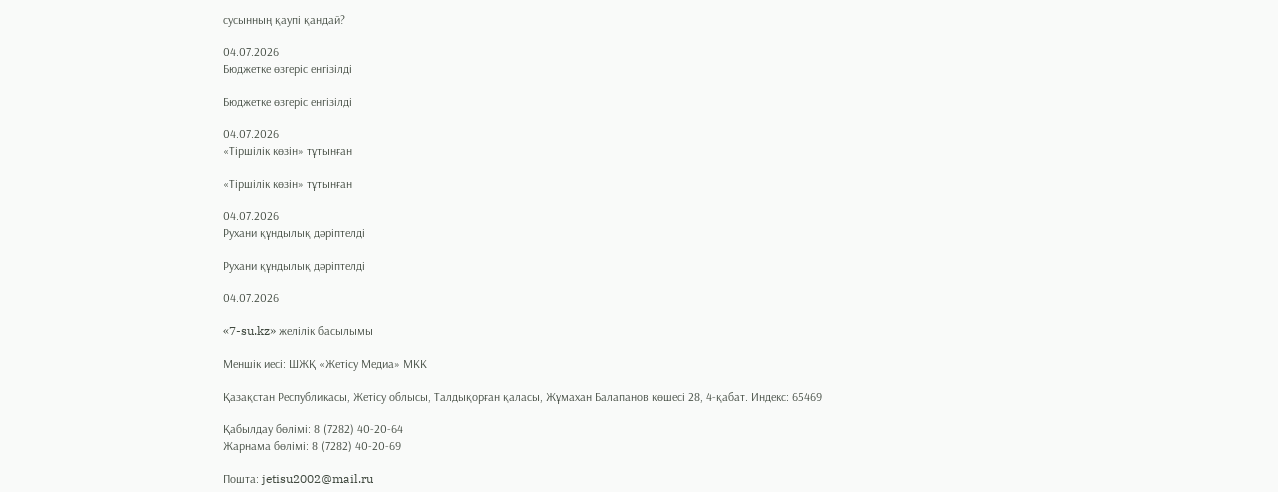сусынның қаупі қандай?

04.07.2026
Бюджетке өзгеріс енгізілді

Бюджетке өзгеріс енгізілді

04.07.2026
«Тіршілік көзін» тұтынған

«Тіршілік көзін» тұтынған

04.07.2026
Рухани құндылық дәріптелді

Рухани құндылық дәріптелді

04.07.2026

«7-su.kz» желілік басылымы

Меншік иесі: ШЖҚ «Жетісу Медиа» МКК

Қазақстан Республикасы, Жетісу облысы, Талдықорған қаласы, Жұмахан Балапанов көшесі 28, 4-қабат. Индекс: 65469

Қабылдау бөлімі: 8 (7282) 40-20-64
Жарнама бөлімі: 8 (7282) 40-20-69

Пошта: jetisu2002@mail.ru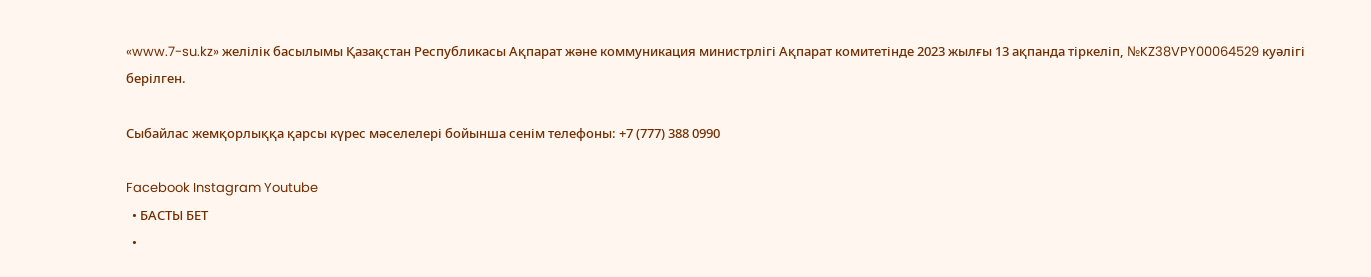«www.7-su.kz» желілік басылымы Қазақстан Республикасы Ақпарат және коммуникация министрлігі Ақпарат комитетінде 2023 жылғы 13 ақпанда тіркеліп, №KZ38VPY00064529 куәлігі берілген.

Сыбайлас жемқорлыққа қарсы күрес мәселелері бойынша сенім телефоны: +7 (777) 388 0990

Facebook Instagram Youtube
  • БАСТЫ БЕТ
  •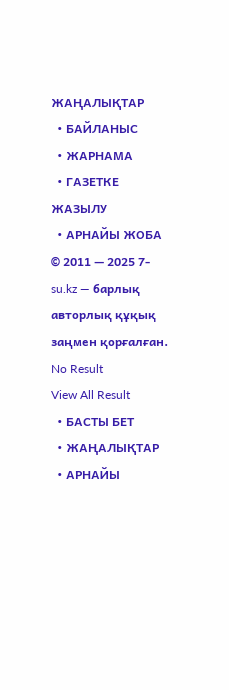ЖАҢАЛЫҚТАР
  • БАЙЛАНЫС
  • ЖАРНАМА
  • ГАЗЕТКЕ ЖАЗЫЛУ
  • АРНАЙЫ ЖОБА
© 2011 — 2025 7-su.kz — барлық авторлық құқық заңмен қорғалған.
No Result
View All Result
  • БАСТЫ БЕТ
  • ЖАҢАЛЫҚТАР
  • АРНАЙЫ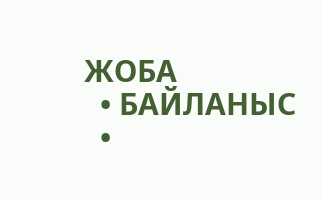ЖОБА
  • БАЙЛАНЫС
  •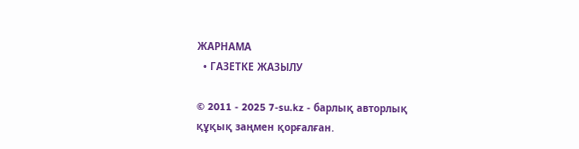ЖАРНАМА
  • ГАЗЕТКЕ ЖАЗЫЛУ

© 2011 - 2025 7-su.kz - барлық авторлық құқық заңмен қорғалған.